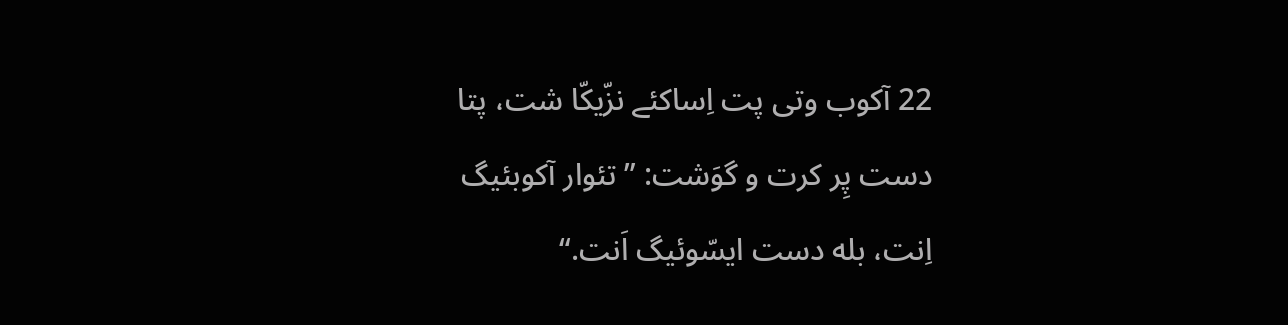22 آکوب وتی پت اِساکئے نزّیکّا شت، پتا دست پِر کرت و گوَشت: ”تئوار آکوبئیگ اِنت، بله دست ایسّوئیگ اَنت.“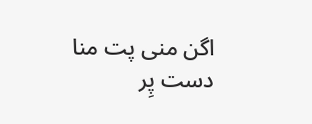اگن منی پت منا دست پِر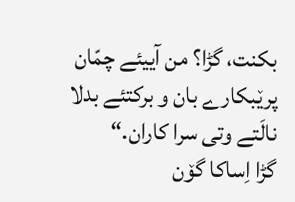بکنت، گڑا؟ من آییئے چمّان پرێبکارے بان و برکتئے بدلا نالَتے وتی سرا کاران.“
گڑا اِساکا گۆن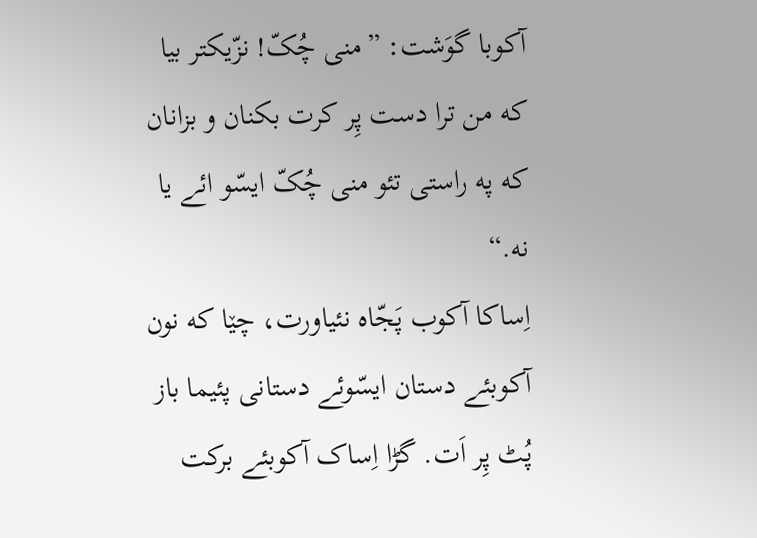آکوبا گوَشت: ”منی چُکّ! نزّیکتر بیا که من ترا دست پِر کرت بکنان و بزانان که په راستی تئو منی چُکّ ایسّو ائے یا نه.“
اِساکا آکوب پَجّاه نئیاورت، چێا که نون آکوبئے دستان ایسّوئے دستانی پئیما باز پُٹ پِر اَت. گڑا اِساک آکوبئے برکت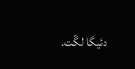دئیگا لگّت.